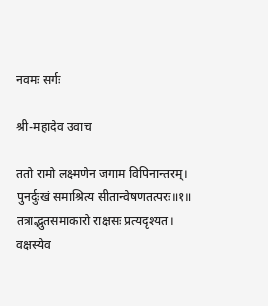नवमः सर्गः

श्री-महादेव उवाच

ततो रामो लक्ष्मणेन जगाम विपिनान्तरम्।
पुनर्दुःखं समाश्रित्य सीतान्वेषणतत्परः॥१॥
तत्राद्भुतसमाकारो राक्षसः प्रत्यदृश्यत।
वक्षस्येव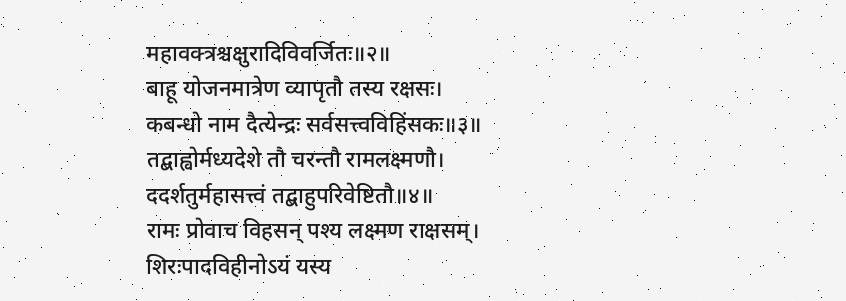महावक्त्रश्चक्षुरादिविवर्जितः॥२॥
बाहू योजनमात्रेण व्यापृतौ तस्य रक्षसः।
कबन्धो नाम दैत्येन्द्रः सर्वसत्त्वविहिंसकः॥३॥
तद्बाह्वोर्मध्यदेशे तौ चरन्तौ रामलक्ष्मणौ।
ददर्शतुर्महासत्त्वं तद्बाहुपरिवेष्टितौ॥४॥
रामः प्रोवाच विहसन् पश्य लक्ष्मण राक्षसम्।
शिरःपादविहीनोऽयं यस्य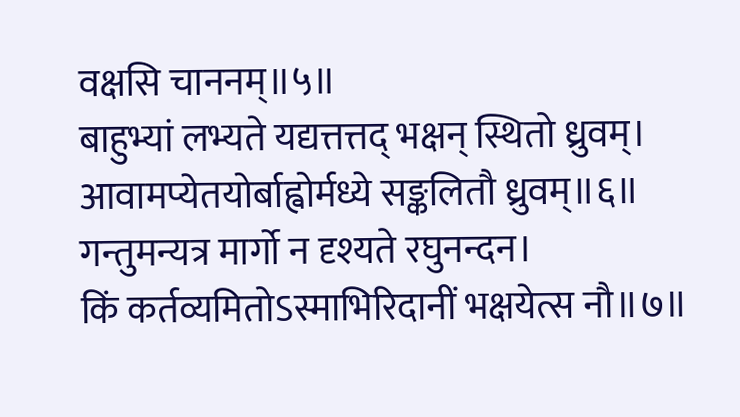वक्षसि चाननम्॥५॥
बाहुभ्यां लभ्यते यद्यत्तत्तद् भक्षन् स्थितो ध्रुवम्।
आवामप्येतयोर्बाह्वोर्मध्ये सङ्कलितौ ध्रुवम्॥६॥
गन्तुमन्यत्र मार्गो न दृश्यते रघुनन्दन।
किं कर्तव्यमितोऽस्माभिरिदानीं भक्षयेत्स नौ॥७॥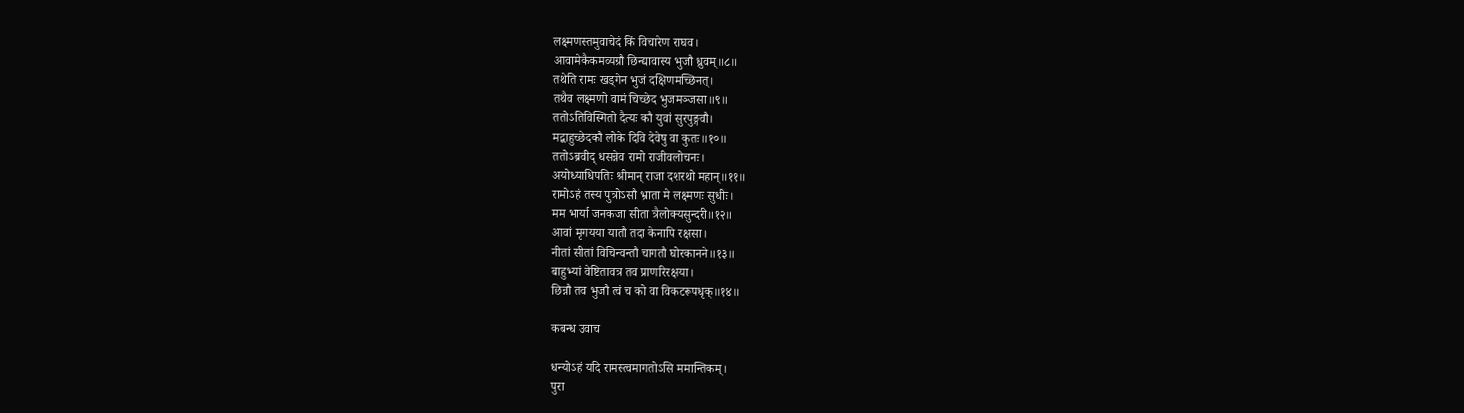लक्ष्मणस्तमुवाचेदं किं विचारेण राघव।
आवामेकैकमव्यग्रौ छिन्द्यावास्य भुजौ ध्रुवम्॥८॥
तथेति रामः खड्गेन भुजं दक्षिणमच्छिनत्।
तथैव लक्ष्मणो वामं चिच्छेद भुजमञ्जसा॥९॥
ततोऽतिविस्मितो दैत्यः कौ युवां सुरपुङ्गवौ।
मद्बाहुच्छेदकौ लोके दिवि देवेषु वा कुतः॥१०॥
ततोऽब्रवीद् धसन्नेव रामो राजीवलोचनः।
अयोध्याधिपतिः श्रीमान् राजा दशरथो महान्॥११॥
रामोऽहं तस्य पुत्रोऽसौ भ्राता मे लक्ष्मणः सुधीः।
मम भार्या जनकजा सीता त्रैलोक्यसुन्दरी॥१२॥
आवां मृगयया यातौ तदा केनापि रक्षसा।
नीतां सीतां विचिन्वन्तौ चागतौ घोरकानने॥१३॥
बाहुभ्यां वेष्टितावत्र तव प्राणरिरक्षया।
छिन्नौ तव भुजौ त्वं च को वा विकटरूपधृक्॥१४॥

कबन्ध उवाच

धन्योऽहं यदि रामस्त्वमागतोऽसि ममान्तिकम्।
पुरा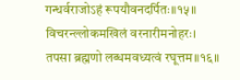गन्धर्वराजोऽहं रूपयौवनदर्पितः॥१५॥
विचरन्ल्लोकमखिलं वरनारीमनोहरः।
तपसा ब्रह्मणो लब्धमवध्यत्वं रघूत्तम॥१६॥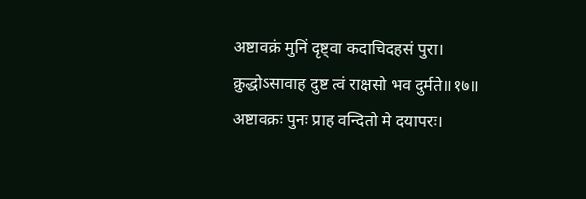अष्टावक्रं मुनिं दृष्ट्वा कदाचिदहसं पुरा।
क्रुद्धोऽसावाह दुष्ट त्वं राक्षसो भव दुर्मते॥१७॥
अष्टावक्रः पुनः प्राह वन्दितो मे दयापरः।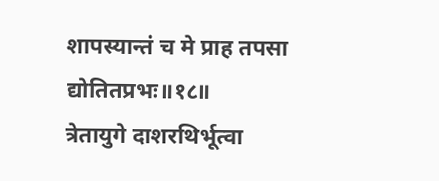शापस्यान्तं च मे प्राह तपसा द्योतितप्रभः॥१८॥
त्रेतायुगे दाशरथिर्भूत्वा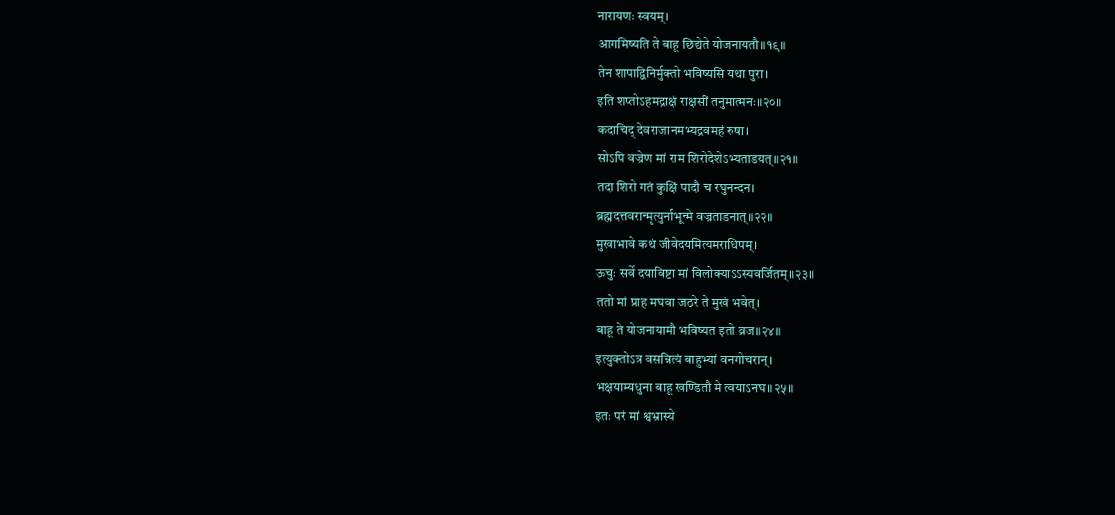नारायणः स्वयम्।
आगमिष्यति ते बाहू छिद्येते योजनायतौ॥१९॥
तेन शापाद्विनिर्मुक्तो भविष्यसि यथा पुरा।
इति शप्तोऽहमद्राक्षं राक्षसीं तनुमात्मनः॥२०॥
कदाचिद् देवराजानमभ्यद्रवमहं रुषा।
सोऽपि वज्रेण मां राम शिरोदेशेऽभ्यताडयत्॥२१॥
तदा शिरो गतं कुक्षिं पादौ च रघुनन्दन।
ब्रह्मदत्तवरान्मृत्युर्नाभून्मे वज्रताडनात्॥२२॥
मुखाभावे कथं जीवेदयमित्यमराधिपम्।
ऊचुः सर्वे दयाविष्टा मां विलोक्याऽऽस्यवर्जितम्॥२३॥
ततो मां प्राह मघवा जठरे ते मुखं भवेत्।
बाहू ते योजनायामौ भविष्यत इतो व्रज॥२४॥
इत्युक्तोऽत्र वसन्नित्यं बाहुभ्यां वनगोचरान्।
भक्षयाम्यधुना बाहू खण्डितौ मे त्वयाऽनघ॥२५॥
इतः परं मां श्वभ्रास्ये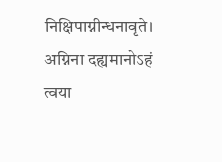निक्षिपाग्नीन्धनावृते।
अग्निना दह्यमानोऽहं त्वया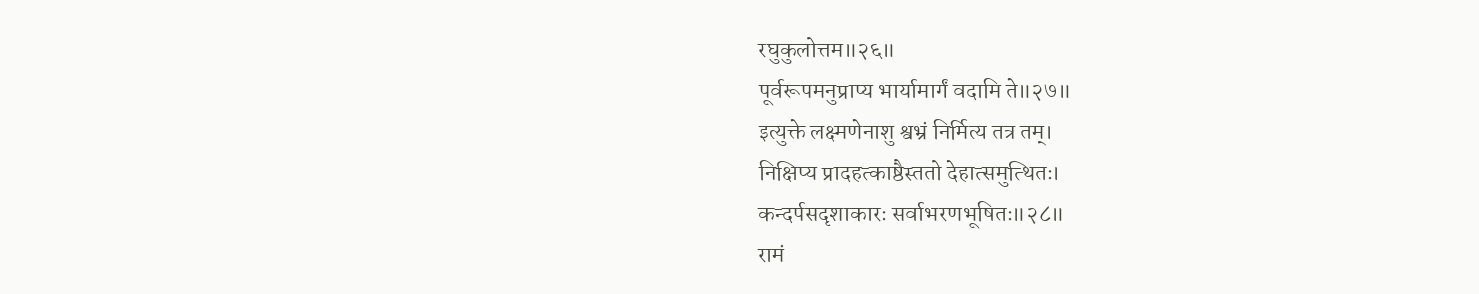रघुकुलोत्तम॥२६॥
पूर्वरूपमनुप्राप्य भार्यामार्गं वदामि ते॥२७॥
इत्युक्ते लक्ष्मणेनाशु श्वभ्रं निर्मित्य तत्र तम्।
निक्षिप्य प्रादहत्काष्ठैस्ततो देहात्समुत्थितः।
कन्दर्पसदृशाकारः सर्वाभरणभूषितः॥२८॥
रामं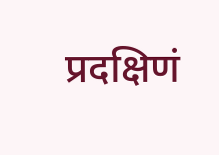प्रदक्षिणं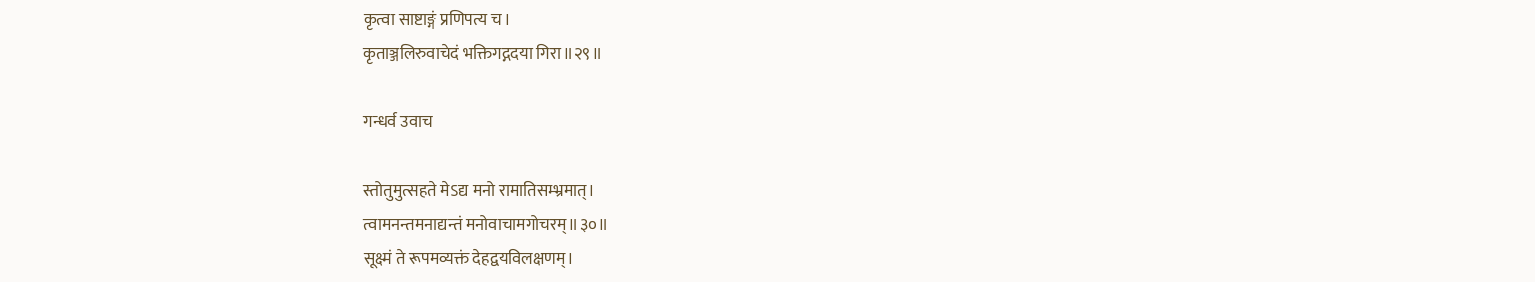कृत्वा साष्टाङ्गं प्रणिपत्य च।
कृताञ्जलिरुवाचेदं भक्तिगद्गदया गिरा॥२९॥

गन्धर्व उवाच

स्तोतुमुत्सहते मेऽद्य मनो रामातिसम्भ्रमात्।
त्वामनन्तमनाद्यन्तं मनोवाचामगोचरम्॥३०॥
सूक्ष्मं ते रूपमव्यक्तं देहद्वयविलक्षणम्।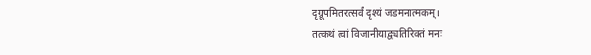दृग्रूपमितरत्सर्वं दृश्यं जडमनात्मकम्।
तत्कथं त्वां विजानीयाद्व्यतिरिक्तं मनः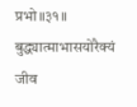प्रभो॥३१॥
बुद्ध्यात्माभासयोरैक्यं जीव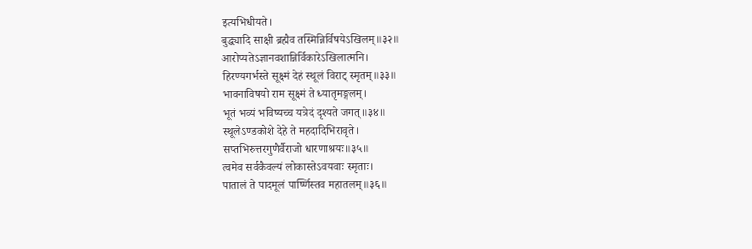इत्यभिधीयते।
बुद्ध्यादि साक्षी ब्रह्मैव तस्मिन्निर्विषयेऽखिलम्॥३२॥
आरोप्यतेऽज्ञानवशान्निर्विकारेऽखिलात्मनि।
हिरण्यगर्भस्ते सूक्ष्मं देहं स्थूलं विराट् स्मृतम्॥३३॥
भावनाविषयो राम सूक्ष्मं ते ध्यातृमङ्गलम्।
भूतं भव्यं भविष्यच्च यत्रेदं दृश्यते जगत्॥३४॥
स्थूलेऽण्डकोशे देहे ते महदादिभिरावृते।
सप्तभिरुत्तरगुणैर्वैराजो धारणाश्रयः॥३५॥
त्वमेव सर्वकैवल्यं लोकास्तेऽवयवाः स्मृताः।
पातालं ते पादमूलं पार्ष्णिस्तव महातलम्॥३६॥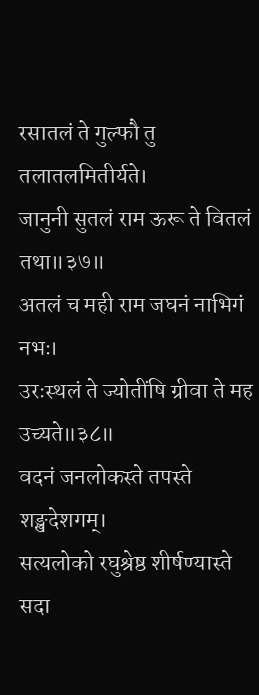रसातलं ते गुल्फौ तु तलातलमितीर्यते।
जानुनी सुतलं राम ऊरू ते वितलं तथा॥३७॥
अतलं च मही राम जघनं नाभिगं नभः।
उरःस्थलं ते ज्योतींषि ग्रीवा ते मह उच्यते॥३८॥
वदनं जनलोकस्ते तपस्ते शङ्खदेशगम्।
सत्यलोको रघुश्रेष्ठ शीर्षण्यास्ते सदा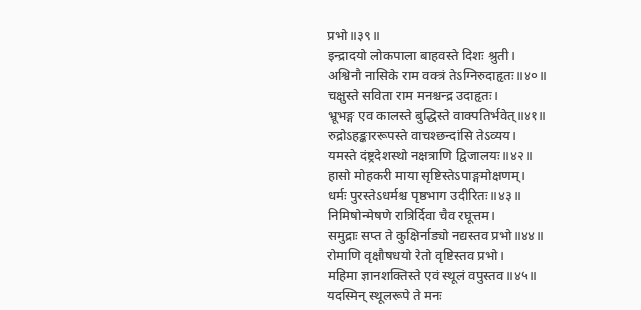प्रभो॥३९॥
इन्द्रादयो लोकपाला बाहवस्ते दिशः श्रुती।
अश्विनौ नासिके राम वक्त्रं तेऽग्निरुदाहृतः॥४०॥
चक्षुस्ते सविता राम मनश्चन्द्र उदाहृतः।
भ्रूभङ्ग एव कालस्ते बुद्धिस्ते वाक्पतिर्भवेत्॥४१॥
रुद्रोऽहङ्काररूपस्ते वाचश्छन्दांसि तेऽव्यय।
यमस्ते दंष्ट्रदेशस्थो नक्षत्राणि द्विजालयः॥४२॥
हासो मोहकरी माया सृष्टिस्तेऽपाङ्गमोक्षणम्।
धर्मः पुरस्तेऽधर्मश्च पृष्ठभाग उदीरितः॥४३॥
निमिषोन्मेषणे रात्रिर्दिवा चैव रघूत्तम।
समुद्राः सप्त ते कुक्षिर्नाड्यो नद्यस्तव प्रभो॥४४॥
रोमाणि वृक्षौषधयो रेतो वृष्टिस्तव प्रभो।
महिमा ज्ञानशक्तिस्ते एवं स्थूलं वपुस्तव॥४५॥
यदस्मिन् स्थूलरूपे ते मनः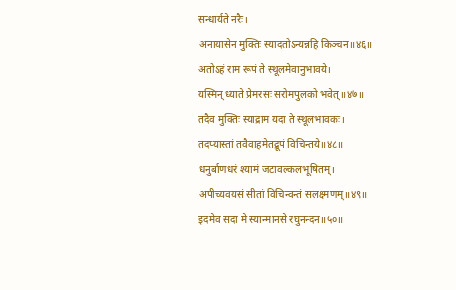सन्धार्यते नरैः।
अनायासेन मुक्तिः स्यादतोऽन्यन्नहि किञ्चन॥४६॥
अतोऽहं राम रूपं ते स्थूलमेवानुभावये।
यस्मिन् ध्याते प्रेमरसः सरोमपुलको भवेत्॥४७॥
तदैव मुक्तिः स्याद्राम यदा ते स्थूलभावकः।
तदप्यास्तां तवैवाहमेतद्रूपं विचिन्तये॥४८॥
धनुर्बाणधरं श्यामं जटावल्कलभूषितम्।
अपीच्यवयसं सीतां विचिन्वन्तं सलक्ष्मणम्॥४९॥
इदमेव सदा मे स्यान्मानसे रघुनन्दन॥५०॥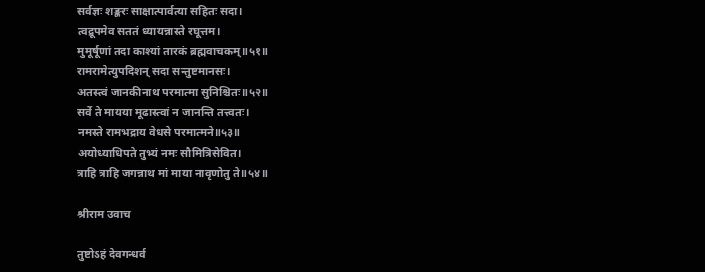सर्वज्ञः शङ्करः साक्षात्पार्वत्या सहितः सदा।
त्वद्रूपमेव सततं ध्यायन्नास्ते रघूत्तम।
मुमूर्षूणां तदा काश्यां तारकं ब्रह्मवाचकम्॥५१॥
रामरामेत्युपदिशन् सदा सन्तुष्टमानसः।
अतस्त्वं जानकीनाथ परमात्मा सुनिश्चितः॥५२॥
सर्वे ते मायया मूढास्त्वां न जानन्ति तत्त्वतः।
नमस्ते रामभद्राय वेधसे परमात्मने॥५३॥
अयोध्याधिपते तुभ्यं नमः सौमित्रिसेवित।
त्राहि त्राहि जगन्नाथ मां माया नावृणोतु ते॥५४॥

श्रीराम उवाच

तुष्टोऽहं देवगन्धर्व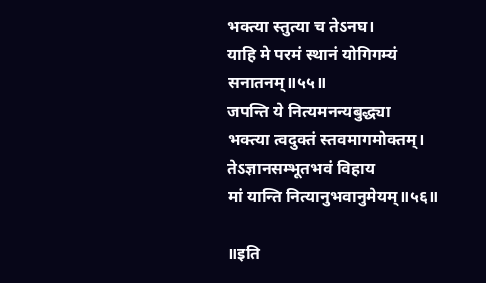भक्त्या स्तुत्या च तेऽनघ।
याहि मे परमं स्थानं योगिगम्यं सनातनम्॥५५॥
जपन्ति ये नित्यमनन्यबुद्ध्या
भक्त्या त्वदुक्तं स्तवमागमोक्तम्।
तेऽज्ञानसम्भूतभवं विहाय
मां यान्ति नित्यानुभवानुमेयम्॥५६॥

॥इति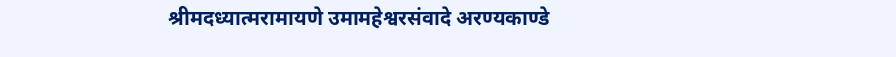श्रीमदध्यात्मरामायणे उमामहेश्वरसंवादे अरण्यकाण्डे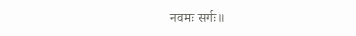नवमः सर्गः॥